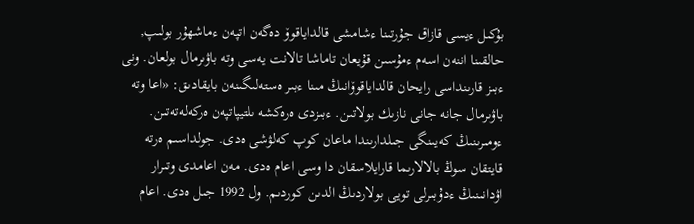بۇكىل ءيسى قازاق جۇرتىنا ءشامشى قالداياقوۆ دەگەن اتپەن ءماشھۇر بولىپ, حالقىنا اننەن اسەم ءمۇسىن قۇيعان تاماشا تالانت يەسى وتە باۋىرمال بولعان. ونى ءبىز قارىنداسى رايحان قالداياقوۆانىڭ مىنا ءبىر ەستەلىگىنەن بايقادىق: «اعا وتە باۋىرمال جانە جانى نازىك بولاتىن. ءبىزدى ەرەكشە ىلتيپاتپەن ەركەلەتەتىن. ءومىرىنىڭ كەيىنگى جىلدارىندا ماعان كوپ كەلۋشى ەدى. جولداسىم ەرتە قايتقان سوڭ بالالارىما قارايلاسقان دا وسى اعام ەدى. مەن اعامدى وتىرار اۋدانىنىڭ ءدۇبىرلى تويى بولاردىڭ الدىن كوردىم. ول 1992 جىل ەدى. اعام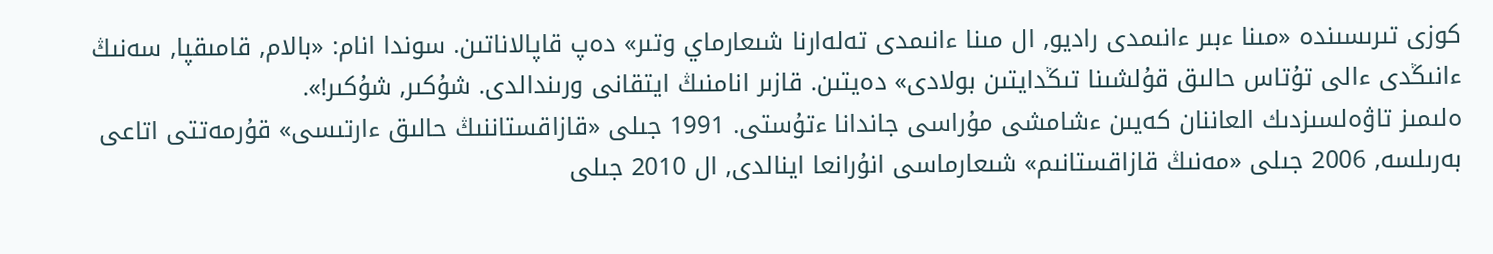كوزى تىرىسىندە «مىنا ءبىر ءانىمدى راديو, ال مىنا ءانىمدى تەلەارنا شىعارماي وتىر» دەپ قاپالاناتىن. سوندا انام: «بالام, قامىقپا, سەنىڭ ءانىڭدى ءالى تۇتاس حالىق قۇلشىنا تىڭدايتىن بولادى» دەيتىن. قازىر انامنىڭ ايتقانى ورىندالدى. شۇكىر, شۇكىر!».
ەلىمىز تاۋەلسىزدىك العاننان كەيىن ءشامشى مۇراسى جاندانا ءتۇستى. 1991 جىلى «قازاقستاننىڭ حالىق ءارتىسى» قۇرمەتتى اتاعى بەرىلسە, 2006 جىلى «مەنىڭ قازاقستانىم» شىعارماسى انۇرانعا اينالدى, ال 2010 جىلى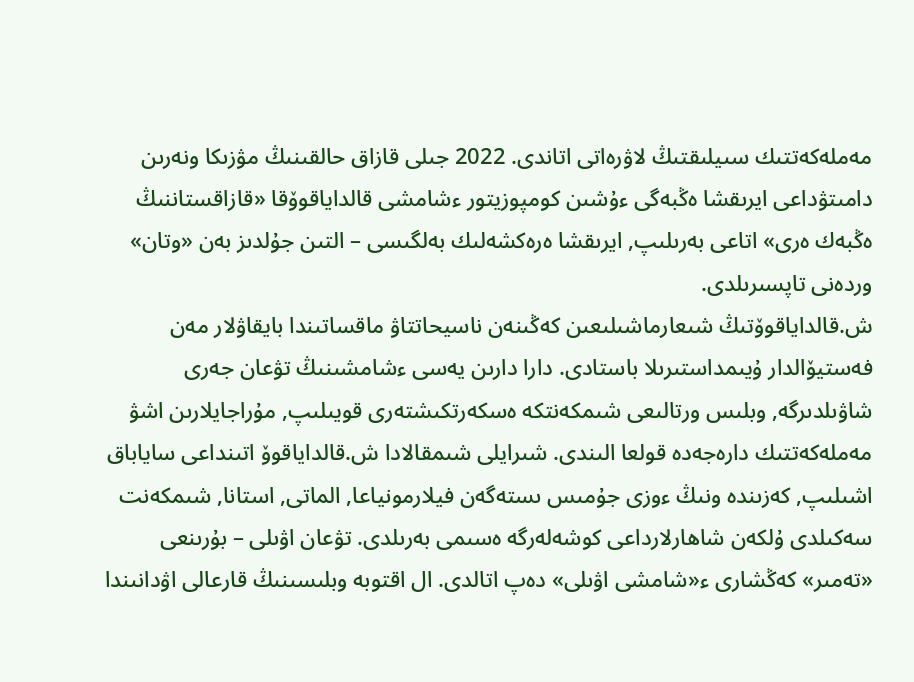مەملەكەتتىك سىيلىقتىڭ لاۋرەاتى اتاندى. 2022 جىلى قازاق حالقىنىڭ مۋزىكا ونەرىن دامىتۋداعى ايرىقشا ەڭبەگى ءۇشىن كومپوزيتور ءشامشى قالداياقوۆقا «قازاقستاننىڭ ەڭبەك ەرى» اتاعى بەرىلىپ, ايرىقشا ەرەكشەلىك بەلگىسى – التىن جۇلدىز بەن «وتان» وردەنى تاپسىرىلدى.
ش.قالداياقوۆتىڭ شىعارماشىلىعىن كەڭىنەن ناسيحاتتاۋ ماقساتىندا بايقاۋلار مەن فەستيۆالدار ۇيىمداستىرىلا باستادى. دارا دارىن يەسى ءشامشىنىڭ تۋعان جەرى شاۋىلدىرگە, وبلىس ورتالىعى شىمكەنتكە ەسكەرتكىشتەرى قويىلىپ, مۇراجايلارىن اشۋ مەملەكەتتىك دارەجەدە قولعا الىندى. شىرايلى شىمقالادا ش.قالداياقوۆ اتىنداعى ساياباق اشىلىپ, كەزىندە ونىڭ ءوزى جۇمىس ىستەگەن فيلارمونياعا, الماتى, استانا, شىمكەنت سەكىلدى ۇلكەن شاھارلارداعى كوشەلەرگە ەسىمى بەرىلدى. تۋعان اۋىلى – بۇرىنعى «تەمىر» كەڭشارى ء«شامشى اۋىلى» دەپ اتالدى. ال اقتوبە وبلىسىنىڭ قارعالى اۋدانىندا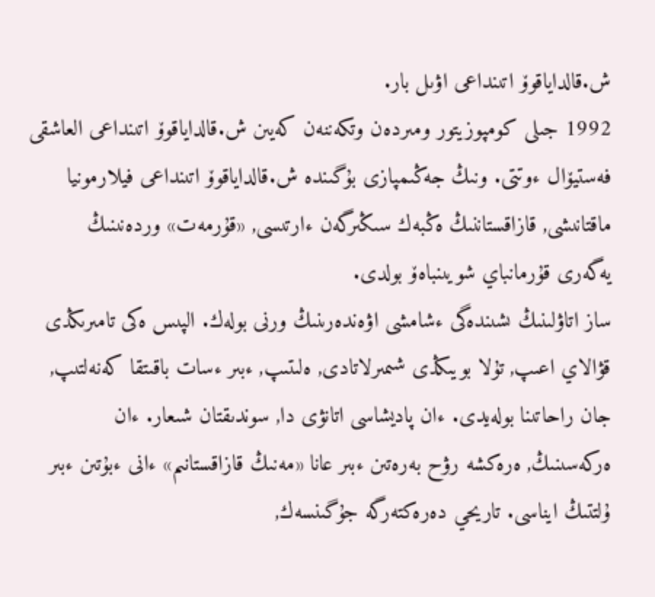ش.قالداياقوۆ اتىنداعى اۋىل بار.
1992 جىلى كومپوزيتور ومىردەن وتكەننەن كەيىن ش.قالداياقوۆ اتىنداعى العاشقى فەستيۆال ءوتتى. ونىڭ جەڭىمپازى بۇگىندە ش.قالداياقوۆ اتىنداعى فيلارمونيا ماقتانىشى, قازاقستاننىڭ ەڭبەك سىڭىرگەن ءارتىسى, «قۇرمەت» وردەنىنىڭ يەگەرى قۇرمانباي شويىنباەۆ بولدى.
ساز اتاۋلىنىڭ ىشىندەگى ءشامشى اۋەندەرىنىڭ ورنى بولەك. الپىس ەكى تامىرىڭدى قۋالاي اعىپ, تۇلا بويىڭدى شىمىرلاتادى, ەلىتىپ, ءبىر ءسات باقىتقا كەنەلتىپ, جان راحاتىنا بولەيدى. ءان پاديشاسى اتانۋى دا, سوندىقتان شىعار. ءان ەركەسىنىڭ, ەرەكشە رۋح بەرەتىن ءبىر عانا «مەنىڭ قازاقستانىم» ءانى ءبۇتىن ءبىر ۇلتتىڭ ايناسى. تاريحي دەرەكتەرگە جۇگىنسەك,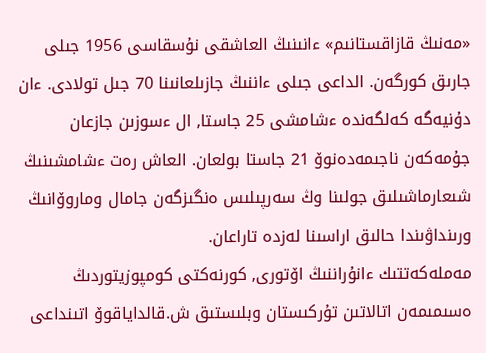«مەنىڭ قازاقستانىم» ءانىنىڭ العاشقى نۇسقاسى 1956 جىلى جارىق كورگەن. الداعى جىلى ءاننىڭ جازىلعانىنا 70 جىل تولادى. ءان دۇنيەگە كەلگەندە ءشامشى 25 جاستا, ال ءسوزىن جازعان جۇمەكەن ناجىمەدەنوۆ 21 جاستا بولعان. العاش رەت ءشامشىنىڭ شىعارماشىلىق جولىنا وڭ سەرپىلىس ەنگىزگەن جامال وماروۆانىڭ ورىنداۋىندا حالىق اراسىنا لەزدە تاراعان.
مەملەكەتتىك ءانۇراننىڭ اۆتورى, كورنەكتى كومپوزيتوردىڭ ەسىمىمەن اتالاتىن تۇركىستان وبلىستىق ش.قالداياقوۆ اتىنداعى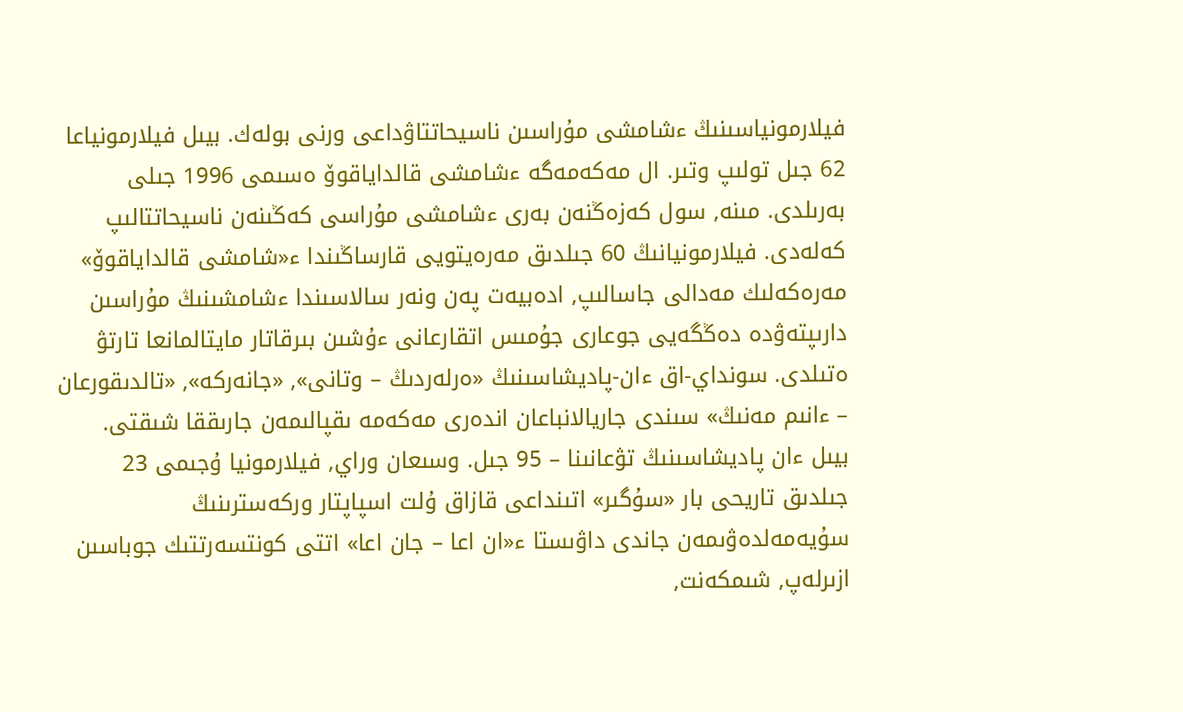فيلارمونياسىنىڭ ءشامشى مۇراسىن ناسيحاتتاۋداعى ورنى بولەك. بيىل فيلارمونياعا 62 جىل تولىپ وتىر. ال مەكەمەگە ءشامشى قالداياقوۆ ەسىمى 1996 جىلى بەرىلدى. مىنە, سول كەزەڭنەن بەرى ءشامشى مۇراسى كەڭىنەن ناسيحاتتالىپ كەلەدى. فيلارمونيانىڭ 60 جىلدىق مەرەيتويى قارساڭىندا ء«شامشى قالداياقوۆ» مەرەكەلىك مەدالى جاسالىپ, ادەبيەت پەن ونەر سالاسىندا ءشامشىنىڭ مۇراسىن دارىپتەۋدە دەڭگەيى جوعارى جۇمىس اتقارعانى ءۇشىن بىرقاتار مايتالمانعا تارتۋ ەتىلدى. سونداي-اق ءان-پاديشاسىنىڭ «ەرلەردىڭ – وتانى», «جانەركە», «تالدىقورعان – ءانىم مەنىڭ» سىندى جاريالانباعان اندەرى مەكەمە ىقپالىمەن جارىققا شىقتى.
بيىل ءان پاديشاسىنىڭ تۋعانىنا – 95 جىل. وسىعان وراي, فيلارمونيا ۇجىمى 23 جىلدىق تاريحى بار «سۇگىر» اتىنداعى قازاق ۇلت اسپاپتار وركەسترىنىڭ سۇيەمەلدەۋىمەن جاندى داۋىستا ء«ان اعا – جان اعا» اتتى كونتسەرتتىك جوباسىن ازىرلەپ, شىمكەنت,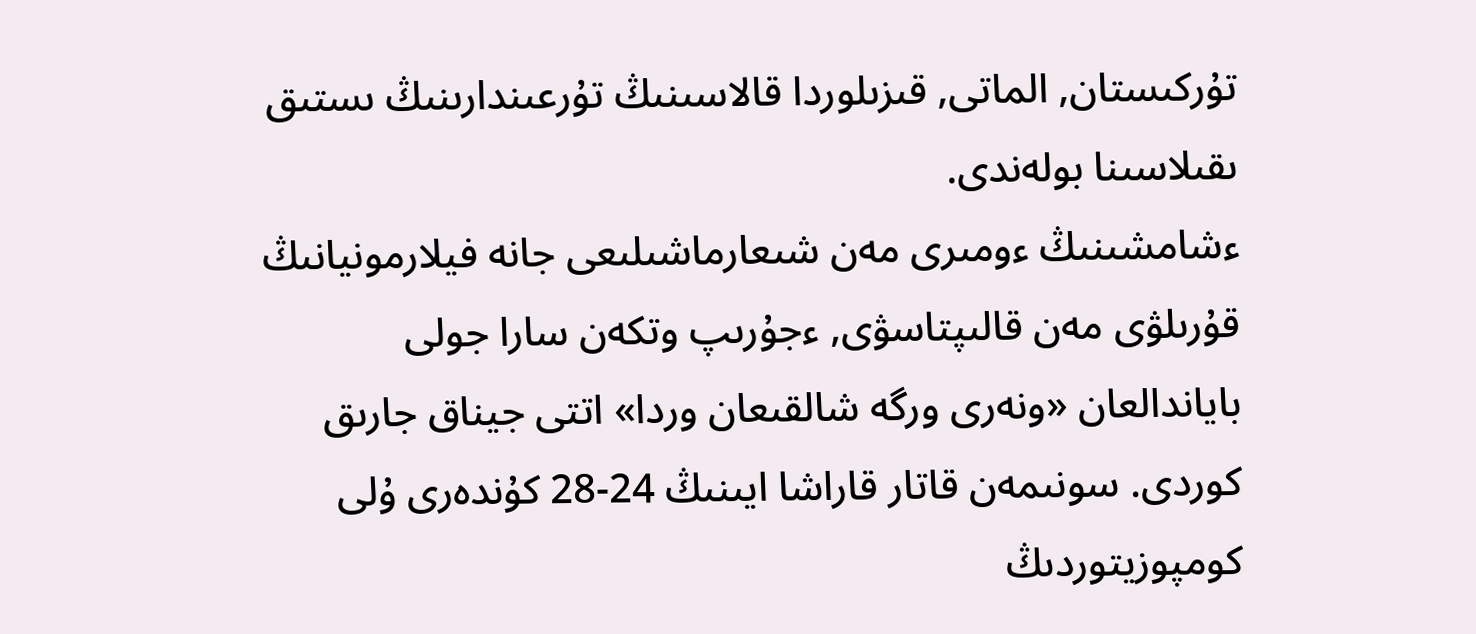تۇركىستان, الماتى, قىزىلوردا قالاسىنىڭ تۇرعىندارىنىڭ ىستىق ىقىلاسىنا بولەندى.
ءشامشىنىڭ ءومىرى مەن شىعارماشىلىعى جانە فيلارمونيانىڭ قۇرىلۋى مەن قالىپتاسۋى, ءجۇرىپ وتكەن سارا جولى باياندالعان «ونەرى ورگە شالقىعان وردا» اتتى جيناق جارىق كوردى. سونىمەن قاتار قاراشا ايىنىڭ 24-28 كۇندەرى ۇلى كومپوزيتوردىڭ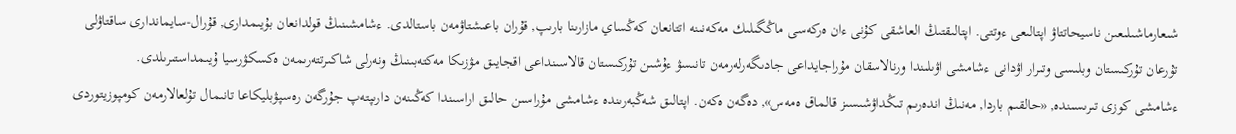شىعارماشىلىعىن ناسيحاتتاۋ اپتالىعى ءوتتى. اپتالىقتىڭ العاشقى كۇنى ءان ەركەسى ماڭگىلىك مەكەنىنە اتتانعان كەڭساي مازارىنا بارىپ, قۇران باعىشتاۋمەن باستالدى. ءشامشىنىڭ قولدانعان بۇيىمدارى, قۇرال-سايماندارى ساقتاۋلى تۇرعان تۇركىستان وبلىسى وتىرار اۋدانى ءشامشى اۋىلىندا ورنالاسقان مۇراجايداعى جادىگەرلەرمەن تانىسۋ ءۇشىن تۇركىستان قالاسىنداعى اقجايىق مۋزىكا مەكتەبىنىڭ ونەرلى شاكىرتتەرىمەن ەكسكۋرسيا ۇيىمداستىرىلدى.
ءشامشى كوزى تىرىسىندە, «حالقىم باردا, مەنىڭ اندەرىم تىڭداۋشىسىز قالماق ەمەس», دەگەن ەكەن. اپتالىق شەڭبەرىندە ءشامشى مۇراسىن حالىق اراسىندا كەڭىنەن دارىپتەپ جۇرگەن رەسپۋبليكاعا تانىمال تۇلعالارمەن كومپوزيتوردى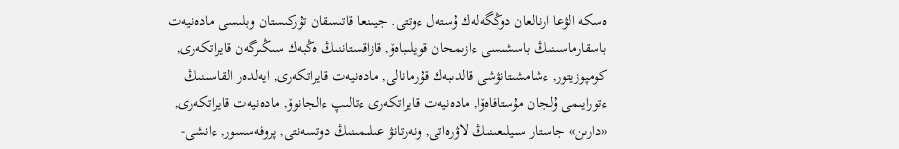ەسكە الۋعا ارنالعان دوڭگەلەك ۇستەل ءوتتى. جيىنعا قاتىسقان تۇركىستان وبلىسى مادەنيەت باسقارماسىنىڭ باسشىسى ءازىمحان قويلىباەۆ, قازاقستاننىڭ ەڭبەك سىڭىرگەن قايراتكەرى, كومپوزيتور, ءشامشىتانۋشى قالدىبەك قۇرمانالى, مادەنيەت قايراتكەرى, ايەلدەر القاسىنىڭ ءتورايىمى ۇلجان مۇستافاەۆا, مادەنيەت قايراتكەرى ءتالىپ ءالجانوۆ, مادەنيەت قايراتكەرى, «دارىن» جاستار سىيلىعىنىڭ لاۋرەاتى, ونەرتانۋ عىلىمىنىڭ دوتسەنتى, پروفەسسور, ءانشى-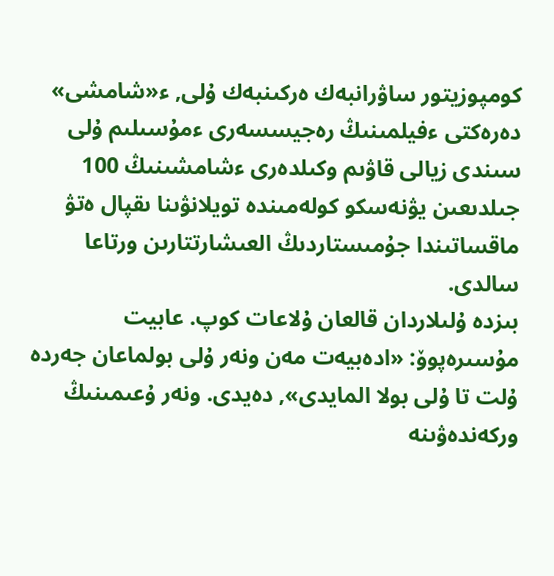كومپوزيتور ساۋرانبەك ەركىنبەك ۇلى, ء«شامشى» دەرەكتى ءفيلمىنىڭ رەجيسسەرى ءمۇسىلىم ۇلى سىندى زيالى قاۋىم وكىلدەرى ءشامشىنىڭ 100 جىلدىعىن يۋنەسكو كولەمىندە تويلانۋىنا ىقپال ەتۋ ماقساتىندا جۇمىستاردىڭ العىشارتتارىن ورتاعا سالدى.
بىزدە ۇلىلاردان قالعان ۇلاعات كوپ. عابيت مۇسىرەپوۆ: «ادەبيەت مەن ونەر ۇلى بولماعان جەردە ۇلت تا ۇلى بولا المايدى», دەيدى. ونەر ۇعىمىنىڭ وركەندەۋىنە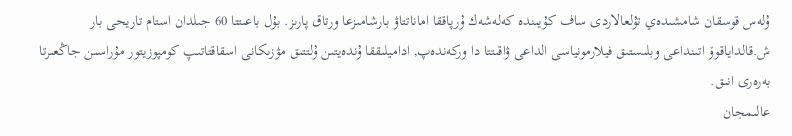ۇلەس قوسقان شامشىدەي تۇلعالاردى ساف كۇيىندە كەلەشەك ۇرپاققا اماناتتاۋ بارشامىزعا ورتاق پارىز. بۇل باعىتتا 60 جىلدان استام تاريحى بار ش.قالداياقوۆ اتىنداعى وبلىستىق فيلارمونياسى الداعى ۋاقىتتا دا وركەندەپ, اداميلىققا ۇندەيتىن ۇلتتىق مۋزىكانى اسقاقتاتىپ كومپوزيتور مۇراسىن جاڭعىرتا بەرەرى انىق.
عالىمجان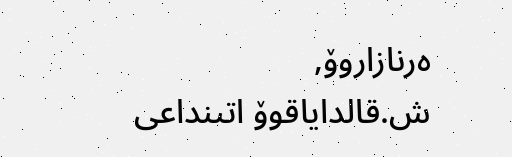ەرنازاروۆ,
ش.قالداياقوۆ اتىنداعى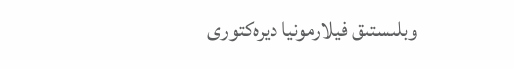وبلىستىق فيلارمونيا ديرەكتورى